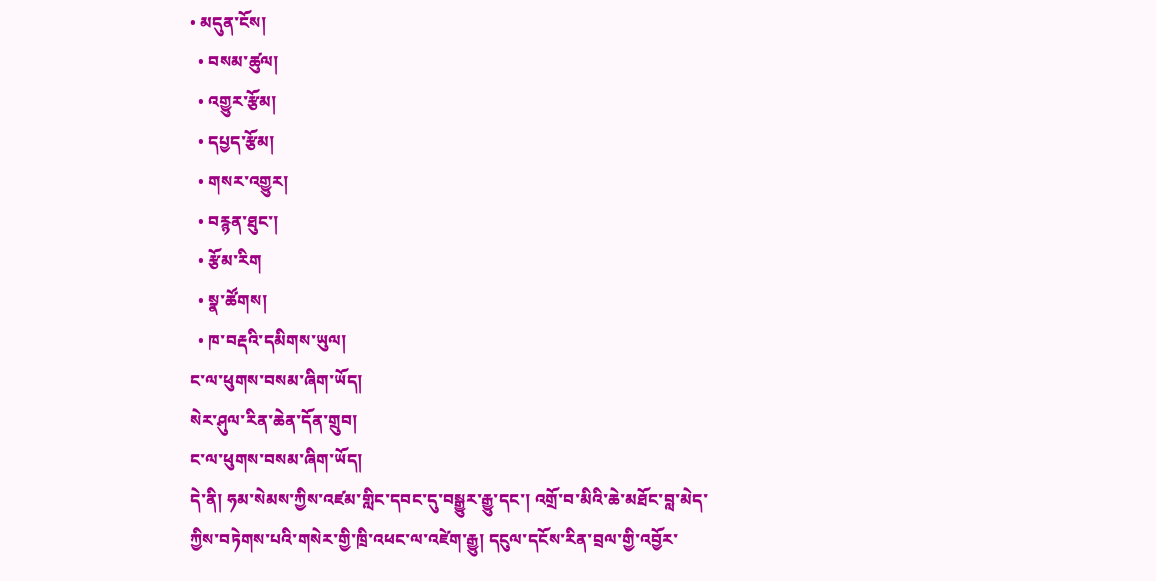• མདུན་ངོས།
  • བསམ་ཚུལ།
  • འགྱུར་རྩོམ།
  • དཔྱད་རྩོམ།
  • གསར་འགྱུར།
  • བརྙན་ཐུང་།
  • རྩོམ་རིག
  • སྣ་ཚོགས།
  • ཁ་བརྡའི་དམིགས་ཡུལ།
ང་ལ་ཕུགས་བསམ་ཞིག་ཡོད།
སེར་ཤུལ་རིན་ཆེན་དོན་གྲུབ།
ང་ལ་ཕུགས་བསམ་ཞིག་ཡོད།
དེ་ནི། ཧམ་སེམས་ཀྱིས་འཛམ་གླིང་དབང་དུ་བསྒྱུར་རྒྱུ་དང་། འགྲོ་བ་མིའི་ཆེ་མཐོང་བླ་མེད་ཀྱིས་བཏེགས་པའི་གསེར་གྱི་ཁྲི་འཕང་ལ་འཛེག་རྒྱུ། དངུལ་དངོས་རིན་བྲལ་གྱི་འབྱོར་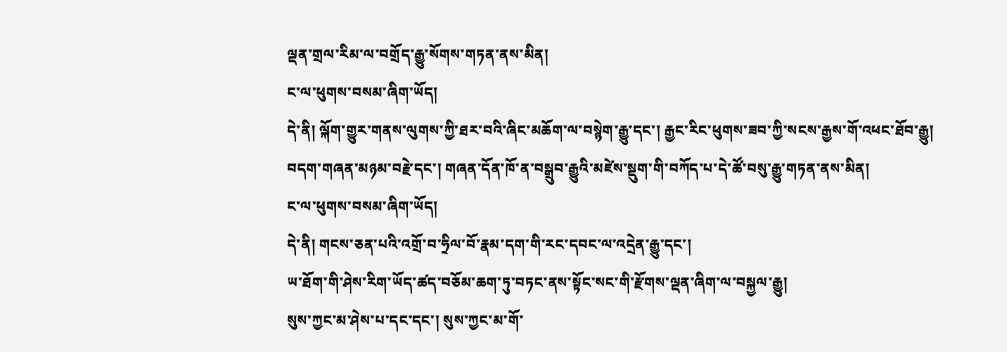ལྡན་གྲལ་རིམ་ལ་བགྲོད་རྒྱུ་སོགས་གཏན་ནས་མིན།
ང་ལ་ཕུགས་བསམ་ཞིག་ཡོད།
དེ་ནི། ལྐོག་གྱུར་གནས་ལུགས་ཀྱི་ཐར་བའི་ཞིང་མཆོག་ལ་བསྙེག་རྒྱུ་དང་། རྒྱང་རིང་ཕུགས་ཟབ་ཀྱི་སངས་རྒྱས་གོ་འཕང་ཐོབ་རྒྱུ།
བདག་གཞན་མཉམ་བརྗེ་དང་། གཞན་དོན་ཁོ་ན་བསྒྲུབ་རྒྱུའི་མཛེས་སྡུག་གི་བཀོད་པ་དེ་ཚོ་བསུ་རྒྱུ་གཏན་ནས་མིན།
ང་ལ་ཕུགས་བསམ་ཞིག་ཡོད།
དེ་ནི། གངས་ཅན་པའི་འགྲོ་བ་ཧྲིལ་བོ་རྣམ་དག་གི་རང་དབང་ལ་འདྲེན་རྒྱུ་དང་།
ཡ་ཐོག་གི་ཤེས་རིག་ཡོད་ཚད་བཅོམ་ཆག་ཏུ་བཏང་ནས་སྟོང་སང་གི་རྫོགས་ལྡན་ཞིག་ལ་བསྐྱལ་རྒྱུ།
སུས་ཀྱང་མ་ཤེས་པ་དང་དང་། སུས་ཀྱང་མ་གོ་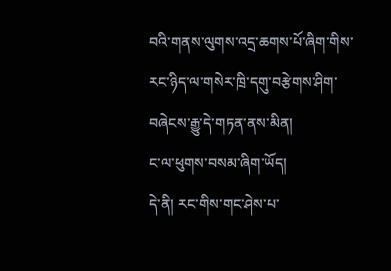བའི་གནས་ལུགས་འདྲ་ཆགས་པོ་ཞིག་གིས་རང་ཉིད་ལ་གསེར་ཁྲི་དགུ་བརྩེགས་ཤིག་བཞེངས་རྒྱུ་དེ་གཏན་ནས་མིན།
ང་ལ་ཕུགས་བསམ་ཞིག་ཡོད།
དེ་ནི། རང་གིས་གང་ཤེས་པ་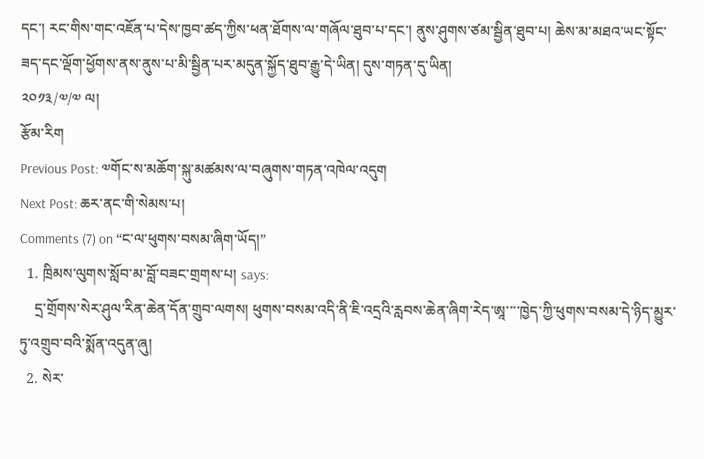དང་། རང་གིས་གང་འཇོན་པ་དེས་ཁྱབ་ཚད་ཀྱིས་ཕན་ཐོགས་ལ་གཞོལ་ཐུབ་པ་དང་། ནུས་ཤུགས་ཙམ་སྦྱིན་ཐུབ་པ། ཆེས་མ་མཐའ་ཡང་སྟོང་ཟད་དང་ལྡོག་ཕྱོགས་ནས་ནུས་པ་མི་སྦྱིན་པར་མདུན་སྐྱོད་ཐུབ་རྒྱུ་དེ་ཡིན། དུས་གཏན་དུ་ཡིན།
༢༠༡༣/༧/༧ ལ།
རྩོམ་རིག
Previous Post: ༧གོང་ས་མཆོག་སྐུ་མཚམས་ལ་བཞུགས་གཏན་འཁེལ་འདུག
Next Post: ཆར་ནང་གི་སེམས་པ།
Comments (7) on “ང་ལ་ཕུགས་བསམ་ཞིག་ཡོད།”
  1. ཁྲིམས་ལུགས་སློབ་མ་བློ་བཟང་གྲགས་པ། says:
    དྲ་གྲོགས་སེར་ཤུལ་རིན་ཆེན་དོན་གྲུབ་ལགས། ཕུགས་བསམ་འདི་ནི་ཇི་འདྲའི་རླབས་ཆེན་ཞིག་རེད་ཨཱ་་་་ཁྱེད་ཀྱི་ཕུགས་བསམ་དེ་ཉིད་མྱུར་ཏུ་འགྲུབ་བའི་སྨོན་འདུན་ཞུ།
  2. སེར་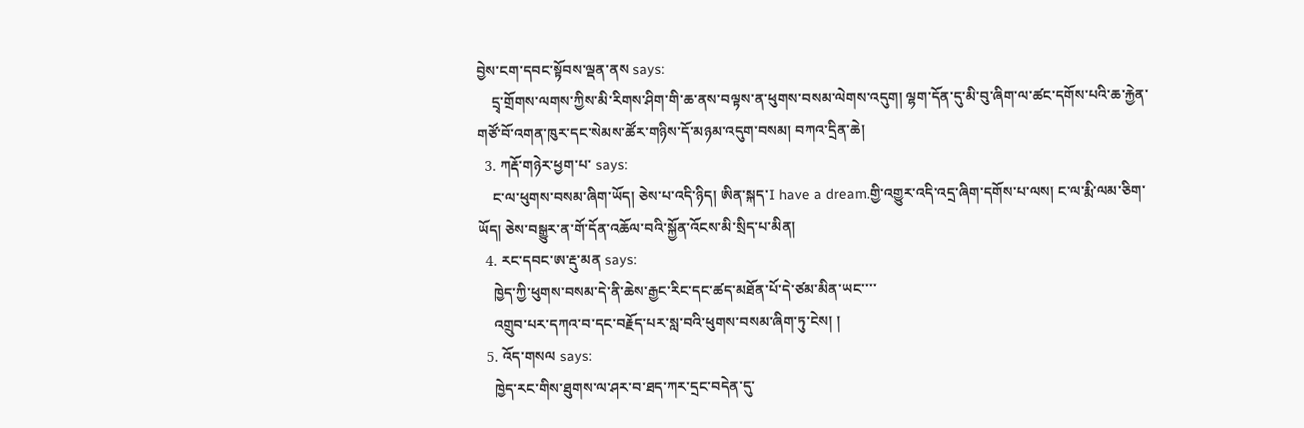བྱེས་ངག་དབང་སྟོབས་ལྡན་ནས says:
    དྲྭ་གྲོགས་ལགས་ཀྱིས་མི་རིགས་ཤིག་གི་ཆ་ནས་བལྟས་ན་ཕུགས་བསམ་ལེགས་འདུག། ལྷག་དོན་དུ་མི་བུ་ཞིག་ལ་ཚང་དགོས་པའི་ཆ་རྐྱེན་གཙོ་བོ་འགན་ཁུར་དང་སེམས་ཚོར་གཉིས་དོ་མཉམ་འདུག་བསམ། བཀའ་དྲིན་ཆེ།
  3. ཀརྡོ་གཉེར་ཕྱག་པ་ says:
    ང་ལ་ཕུགས་བསམ་ཞིག་ཡོད། ཅེས་པ་འདི་ཉིད། ཨིན་སྐད་I have a dream.གྱི་འགྱུར་འདི་འདྲ་ཞིག་དགོས་པ་ལས། ང་ལ་རྨི་ལམ་ཅིག་ཡོད། ཅེས་བསྒྱུར་ན་གོ་དོན་འཆོལ་བའི་སྐྱོན་འོངས་མི་སྲིད་པ་མིན།
  4. རང་དབང་ཨ་རྡུ་མན says:
    ཁྱེད་ཀྱི་ཕུགས་བསམ་དེ་ནི་ཆེས་རྒྱང་རིང་དང་ཚད་མཐོན་པོ་དེ་ཙམ་མིན་ཡང་་་་
    འགྲུབ་པར་དཀའ་བ་དང་བརྗོད་པར་སླ་བའི་ཕུགས་བསམ་ཞིག་ཏུ་ངེས། །
  5. འོད་གསལ says:
    ཁྱེད་རང་གིས་ཐུགས་ལ་ཤར་བ་ཐད་ཀར་དྲང་བདེན་དུ་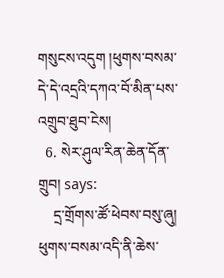གསུངས་འདུག །ཕུགས་བསམ་དེ་དེ་འདྲའི་དཀའ་བོ་མིན་པས་འགྲུབ་ཐུབ་ངེས།
  6. སེར་ཤུལ་རིན་ཆེན་དོན་གྲུབ། says:
    དྲ་གྲོགས་ཚོ་ཕེབས་བསུ་ཞུ། ཕུགས་བསམ་འདི་ནི་ཆེས་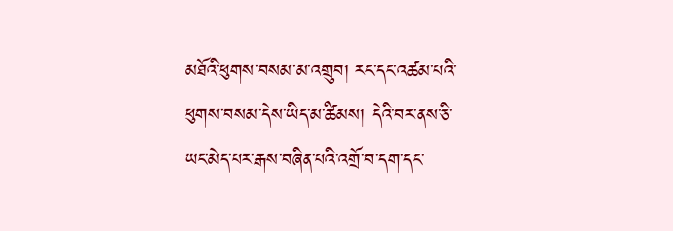མཐོའི་ཕུགས་བསམ་མ་འགྲུབ། རང་དང་འཚམ་པའི་ཕུགས་བསམ་དེས་ཡིད་མ་ཚིམས། དེའི་བར་ནས་ཅི་ཡང་མེད་པར་རྒས་བཞིན་པའི་འགྲོ་བ་དག་དང་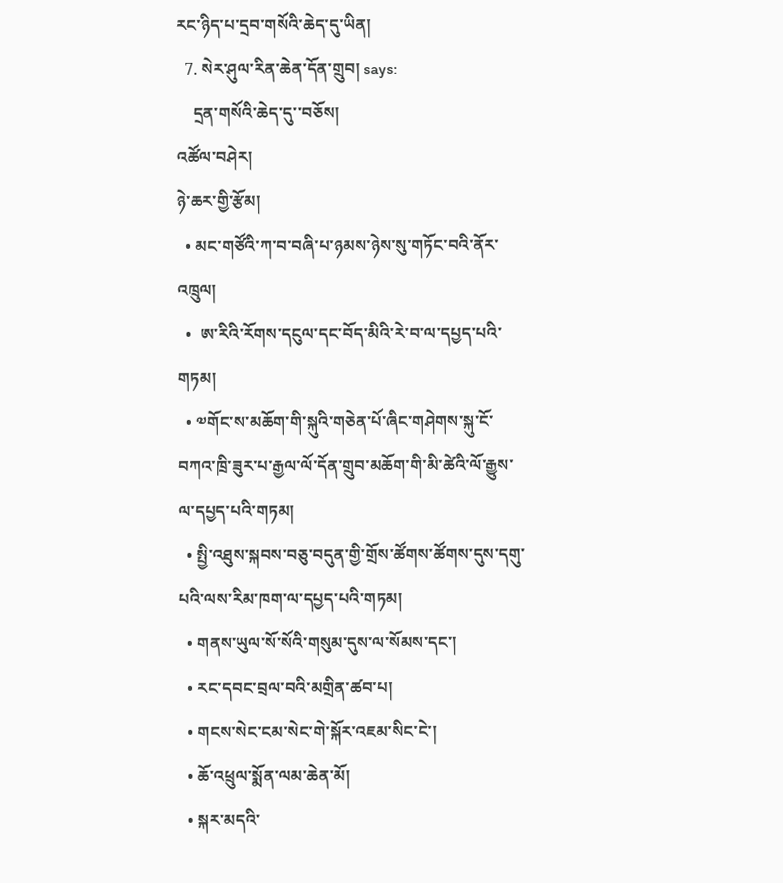རང་ཉིད་པ་དྲབ་གསོའི་ཆེད་དུ་ཡིན།
  7. སེར་ཤུལ་རིན་ཆེན་དོན་གྲུབ། says:
    དྲན་གསོའི་ཆེད་དུ་་བཅོས།
འཚོལ་བཤེར།
ཉེ་ཆར་གྱི་རྩོམ།
  • མང་གཙོའི་ཀ་བ་བཞི་པ་ཉམས་ཉེས་སུ་གཏོང་བའི་ནོར་འཁྲུལ།
  •  ཨ་རིའི་རོགས་དངུལ་དང་བོད་མིའི་རེ་བ་ལ་དཔྱད་པའི་གཏམ།
  • ༧གོང་ས་མཆོག་གི་སྐུའི་གཅེན་པོ་ཞིང་གཤེགས་སྐུ་ངོ་བཀའ་ཁྲི་ཟུར་པ་རྒྱལ་ལོ་དོན་གྲུབ་མཆོག་གི་མི་ཚེའི་ལོ་རྒྱུས་ལ་དཔྱད་པའི་གཏམ།
  • སྤྱི་འཐུས་སྐབས་བཅུ་བདུན་གྱི་གྲོས་ཚོགས་ཚོགས་དུས་དགུ་པའི་ལས་རིམ་ཁག་ལ་དཔྱད་པའི་གཏམ།
  • གནས་ཡུལ་སོ་སོའི་གསུམ་དུས་ལ་སོམས་དང་།
  • རང་དབང་བྲལ་བའི་མགྲིན་ཚབ་པ།
  • གངས་སེང་ངམ་སེང་གེ་སྐོར་འཇམ་སིང་ངེ་།
  • ཆོ་འཕྲུལ་སྨོན་ལམ་ཆེན་མོ།
  • སྐར་མདའི་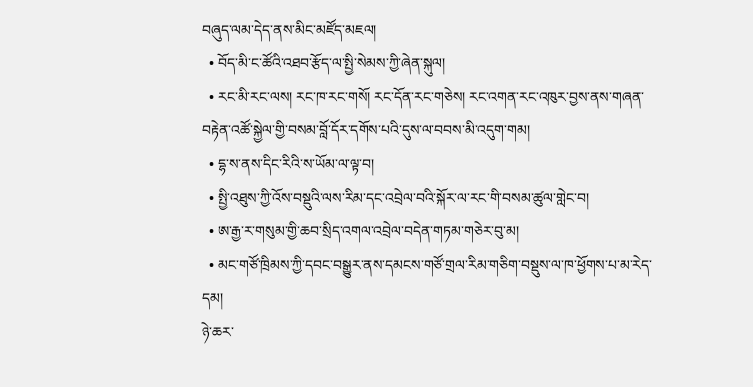བཞུད་ལམ་དེད་ནས་མིང་མཛོད་མཇལ།
  • བོད་མི་ང་ཚོའི་འཐབ་རྩོད་ལ་སྤྱི་སེམས་ཀྱི་ཞེན་སྐུལ།
  • རང་མི་རང་ལས། རང་ཁ་རང་གསོ། རང་དོན་རང་གཅེས། རང་འགན་རང་འཁུར་བྱས་ནས་གཞན་བརྟེན་འཚོ་སྐྱེལ་གྱི་བསམ་བློ་དོར་དགོས་པའི་དུས་ལ་བབས་མི་འདུག་གམ།
  • དྷ་ས་ནས་དིང་རིའི་ས་ཡོམ་ལ་ལྟ་བ།
  • སྤྱི་འཐུས་ཀྱི་འོས་བསྡུའི་ལས་རིམ་དང་འབྲེལ་བའི་སྐོར་ལ་རང་གི་བསམ་ཚུལ་གླེང་བ།
  • ཨ་རྒྱ་ར་གསུམ་གྱི་ཆབ་སྲིད་འགལ་འབྲེལ་བདེན་གཏམ་གཅེར་བུ་མ།
  • མང་གཙོ་ཁྲིམས་ཀྱི་དབང་བསྒྱུར་ནས་དམངས་གཙོ་གྲལ་རིམ་གཅིག་བསྡུས་ལ་ཁ་ཕྱོགས་པ་མ་རེད་དམ།
ཉེ་ཆར་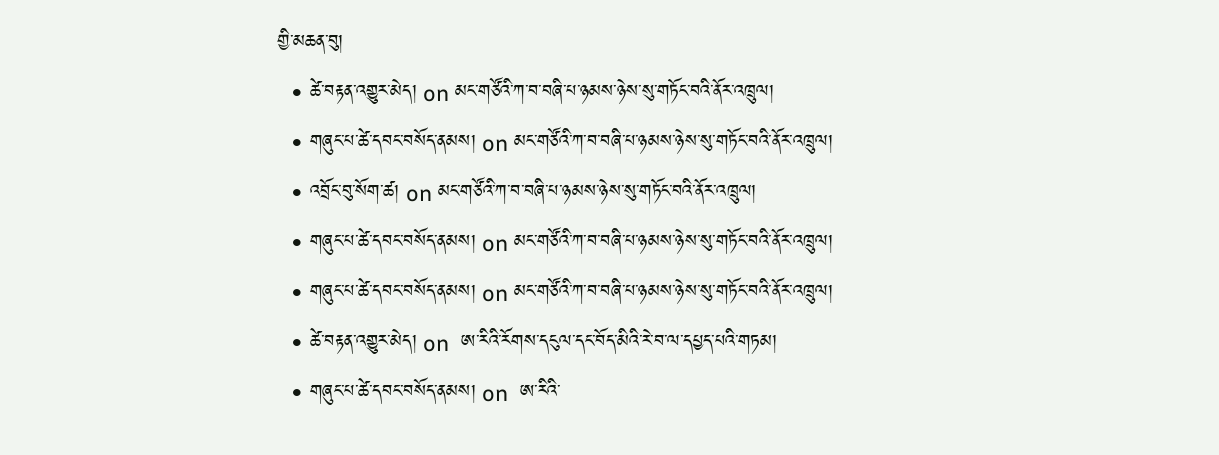གྱི་མཆན་བུ།
  • ཚེ་བརྟན་འགྱུར་མེད། on མང་གཙོའི་ཀ་བ་བཞི་པ་ཉམས་ཉེས་སུ་གཏོང་བའི་ནོར་འཁྲུལ།
  • གཞུང་པ་ཚེ་དབང་བསོད་ནམས། on མང་གཙོའི་ཀ་བ་བཞི་པ་ཉམས་ཉེས་སུ་གཏོང་བའི་ནོར་འཁྲུལ།
  • འབྲོང་བུ་སོག་ཚ། on མང་གཙོའི་ཀ་བ་བཞི་པ་ཉམས་ཉེས་སུ་གཏོང་བའི་ནོར་འཁྲུལ།
  • གཞུང་པ་ཚེ་དབང་བསོད་ནམས། on མང་གཙོའི་ཀ་བ་བཞི་པ་ཉམས་ཉེས་སུ་གཏོང་བའི་ནོར་འཁྲུལ།
  • གཞུང་པ་ཚེ་དབང་བསོད་ནམས། on མང་གཙོའི་ཀ་བ་བཞི་པ་ཉམས་ཉེས་སུ་གཏོང་བའི་ནོར་འཁྲུལ།
  • ཚེ་བརྟན་འགྱུར་མེད། on  ཨ་རིའི་རོགས་དངུལ་དང་བོད་མིའི་རེ་བ་ལ་དཔྱད་པའི་གཏམ།
  • གཞུང་པ་ཚེ་དབང་བསོད་ནམས། on  ཨ་རིའི་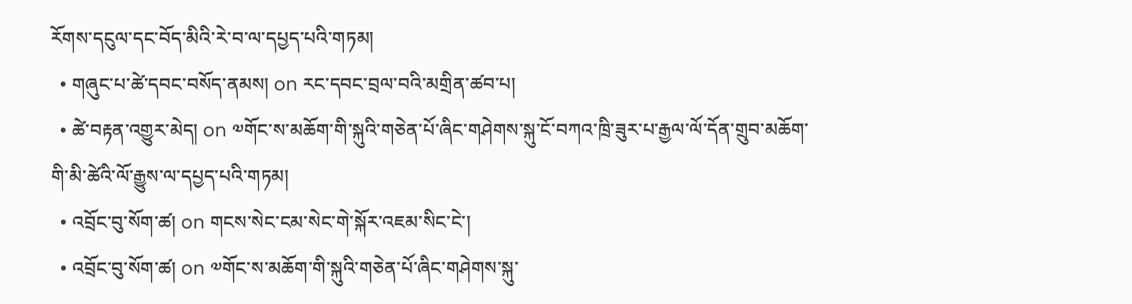རོགས་དངུལ་དང་བོད་མིའི་རེ་བ་ལ་དཔྱད་པའི་གཏམ།
  • གཞུང་པ་ཚེ་དབང་བསོད་ནམས། on རང་དབང་བྲལ་བའི་མགྲིན་ཚབ་པ།
  • ཚེ་བརྟན་འགྱུར་མེད། on ༧གོང་ས་མཆོག་གི་སྐུའི་གཅེན་པོ་ཞིང་གཤེགས་སྐུ་ངོ་བཀའ་ཁྲི་ཟུར་པ་རྒྱལ་ལོ་དོན་གྲུབ་མཆོག་གི་མི་ཚེའི་ལོ་རྒྱུས་ལ་དཔྱད་པའི་གཏམ།
  • འབྲོང་བུ་སོག་ཚ། on གངས་སེང་ངམ་སེང་གེ་སྐོར་འཇམ་སིང་ངེ་།
  • འབྲོང་བུ་སོག་ཚ། on ༧གོང་ས་མཆོག་གི་སྐུའི་གཅེན་པོ་ཞིང་གཤེགས་སྐུ་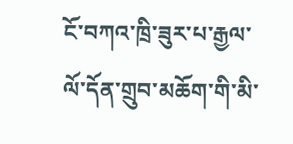ངོ་བཀའ་ཁྲི་ཟུར་པ་རྒྱལ་ལོ་དོན་གྲུབ་མཆོག་གི་མི་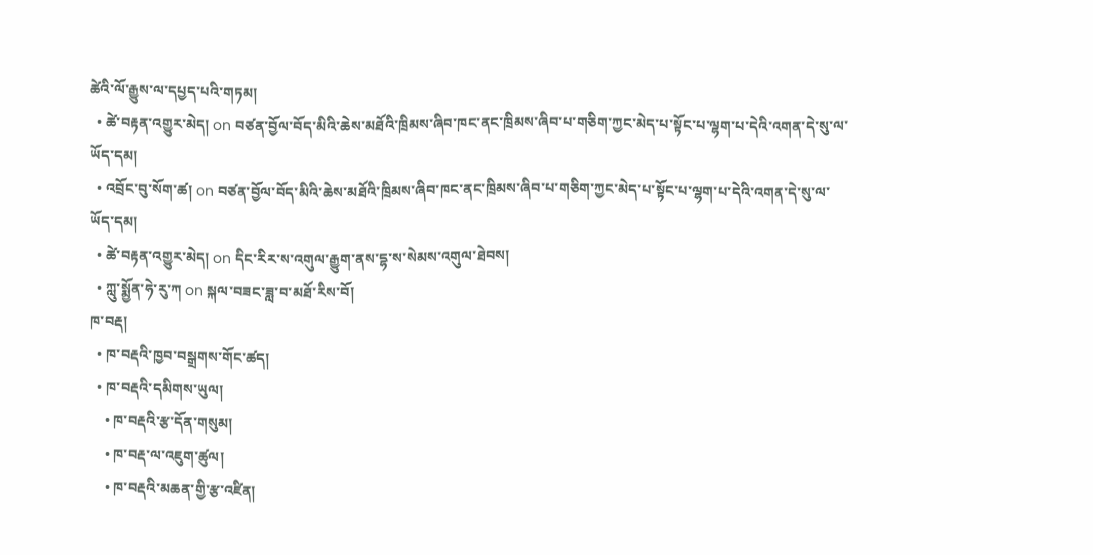ཚེའི་ལོ་རྒྱུས་ལ་དཔྱད་པའི་གཏམ།
  • ཚེ་བརྟན་འགྱུར་མེད། on བཙན་བྱོལ་བོད་མིའི་ཆེས་མཐོའི་ཁྲིམས་ཞིབ་ཁང་ནང་ཁྲིམས་ཞིབ་པ་གཅིག་ཀྱང་མེད་པ་སྟོང་པ་ལྷག་པ་དེའི་འགན་དེ་སུ་ལ་ཡོད་དམ།
  • འབྲོང་བུ་སོག་ཚ། on བཙན་བྱོལ་བོད་མིའི་ཆེས་མཐོའི་ཁྲིམས་ཞིབ་ཁང་ནང་ཁྲིམས་ཞིབ་པ་གཅིག་ཀྱང་མེད་པ་སྟོང་པ་ལྷག་པ་དེའི་འགན་དེ་སུ་ལ་ཡོད་དམ།
  • ཚེ་བརྟན་འགྱུར་མེད། on དིང་རིར་ས་འགུལ་རྒྱུག་ནས་དྷ་ས་སེམས་འགུལ་ཐེབས།
  • ཀླུ་སྨྱོན་ཧེ་རུ་ཀ on སྐལ་བཟང་ཟླ་བ་མཐོ་རིས་བོ།
ཁ་བརྡ།
  • ཁ་བརྡའི་ཁྱབ་བསྒྲགས་གོང་ཚད།
  • ཁ་བརྡའི་དམིགས་ཡུལ།
    • ཁ་བརྡའི་རྩ་དོན་གསུམ།
    • ཁ་བརྡ་ལ་འཇུག་ཚུལ།
    • ཁ་བརྡའི་མཆན་གྱི་རྩ་འཛིན།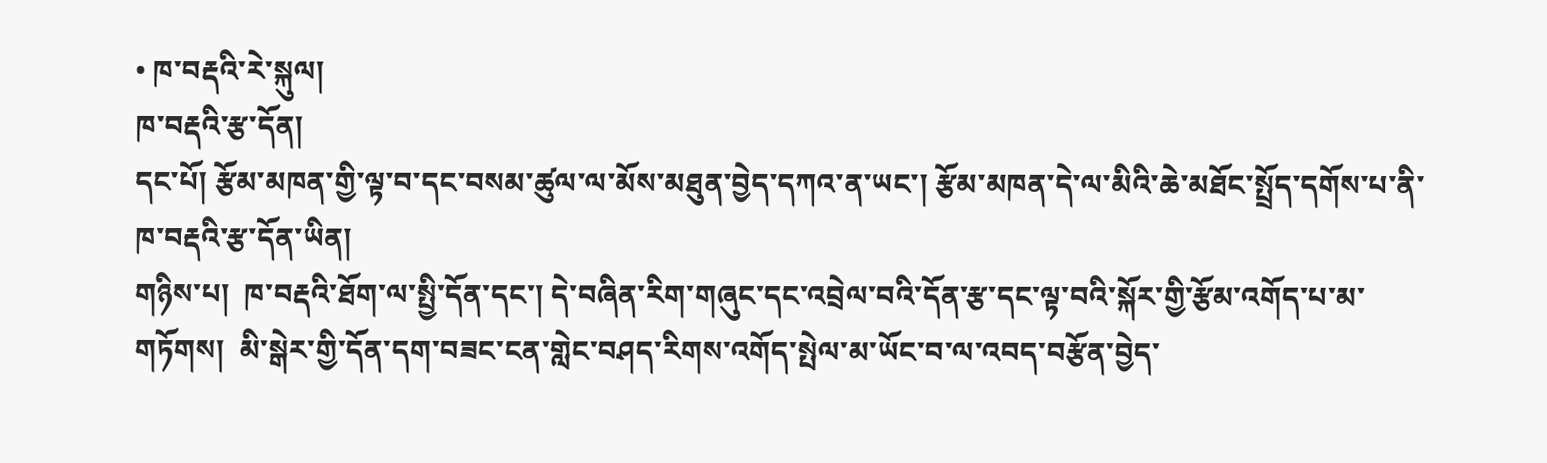• ཁ་བརྡའི་རེ་སྐུལ།
ཁ་བརྡའི་རྩ་དོན།
དང་པོ། རྩོམ་མཁན་གྱི་ལྟ་བ་དང་བསམ་ཚུལ་ལ་མོས་མཐུན་བྱེད་དཀའ་ན་ཡང་། རྩོམ་མཁན་དེ་ལ་མིའི་ཆེ་མཐོང་སྤྲོད་དགོས་པ་ནི་ཁ་བརྡའི་རྩ་དོན་ཡིན།
གཉིས་པ།  ཁ་བརྡའི་ཐོག་ལ་སྤྱི་དོན་དང་། དེ་བཞིན་རིག་གཞུང་དང་འབྲེལ་བའི་དོན་རྩ་དང་ལྟ་བའི་སྐོར་གྱི་རྩོམ་འགོད་པ་མ་གཏོགས།  མི་སྒེར་གྱི་དོན་དག་བཟང་ངན་གླེང་བཤད་རིགས་འགོད་སྤེལ་མ་ཡོང་བ་ལ་འབད་བརྩོན་བྱེད་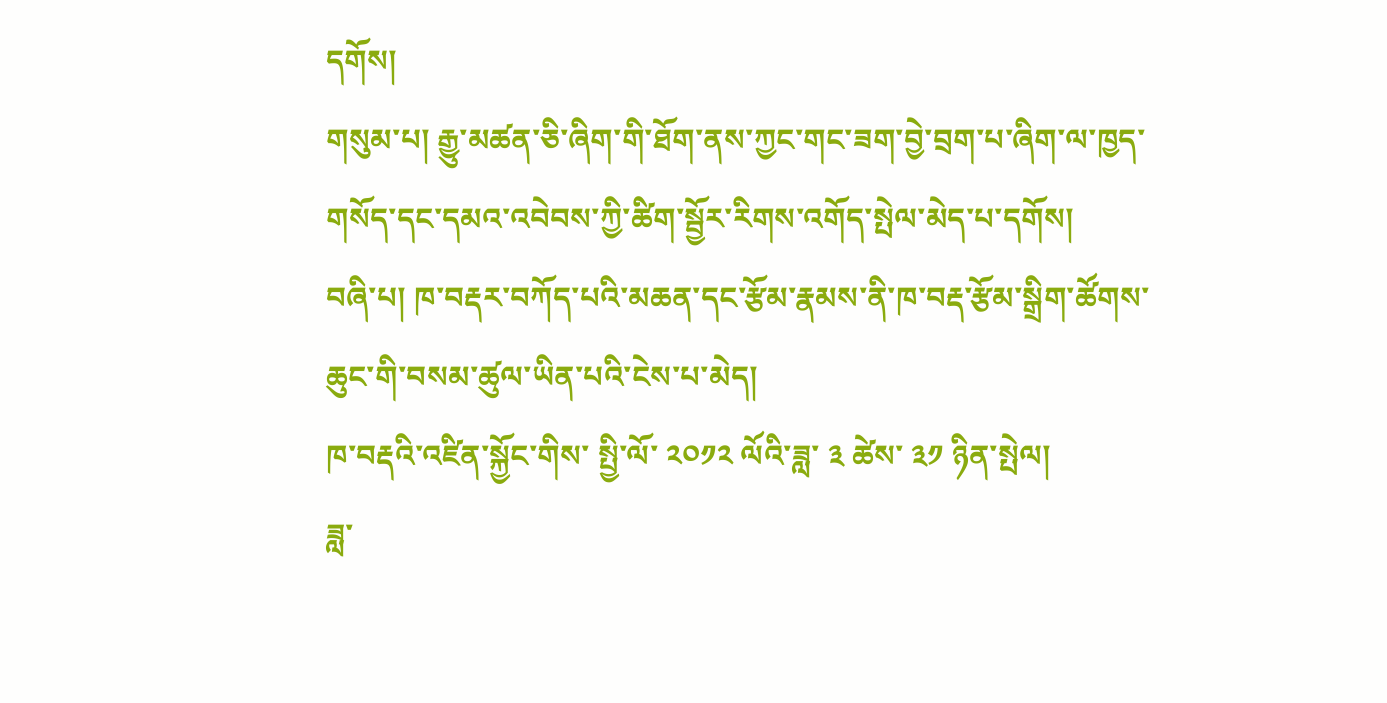དགོས།
གསུམ་པ། རྒྱུ་མཚན་ཅི་ཞིག་གི་ཐོག་ནས་ཀྱང་གང་ཟག་བྱེ་བྲག་པ་ཞིག་ལ་ཁྱད་གསོད་དང་དམའ་འབེབས་ཀྱི་ཚིག་སྦྱོར་རིགས་འགོད་སྤེལ་མེད་པ་དགོས།
བཞི་པ། ཁ་བརྡར་བཀོད་པའི་མཆན་དང་རྩོམ་རྣམས་ནི་ཁ་བརྡ་རྩོམ་སྒྲིག་ཚོགས་ཆུང་གི་བསམ་ཚུལ་ཡིན་པའི་ངེས་པ་མེད།
ཁ་བརྡའི་འཛིན་སྐྱོང་གིས་ སྤྱི་ལོ་ ༢༠༡༢ ལོའི་ཟླ་ ༣ ཚེས་ ༣༡ ཉིན་སྤེལ།
ཟླ་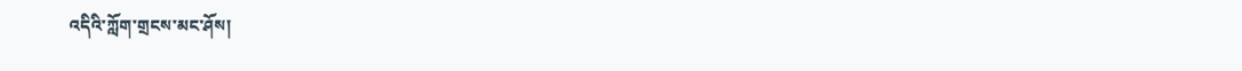འདིའི་ཀློག་གྲངས་མང་ཤོས།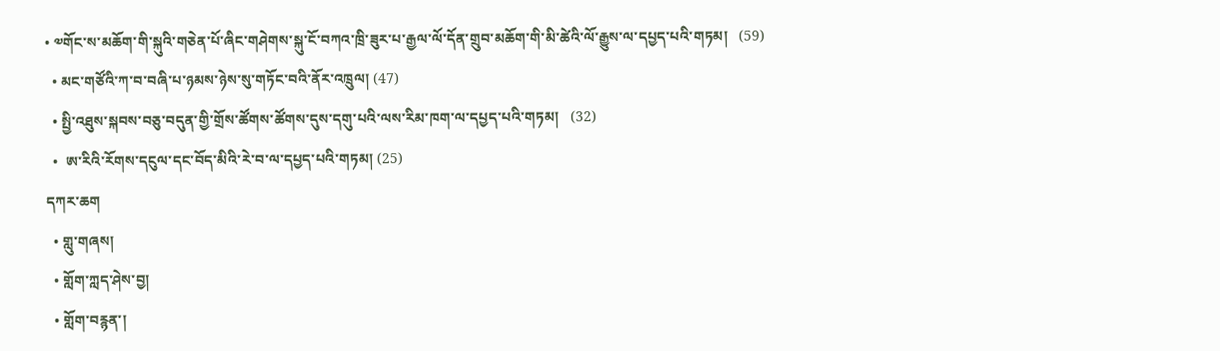• ༧གོང་ས་མཆོག་གི་སྐུའི་གཅེན་པོ་ཞིང་གཤེགས་སྐུ་ངོ་བཀའ་ཁྲི་ཟུར་པ་རྒྱལ་ལོ་དོན་གྲུབ་མཆོག་གི་མི་ཚེའི་ལོ་རྒྱུས་ལ་དཔྱད་པའི་གཏམ།   (59)
  • མང་གཙོའི་ཀ་བ་བཞི་པ་ཉམས་ཉེས་སུ་གཏོང་བའི་ནོར་འཁྲུལ། (47)
  • སྤྱི་འཐུས་སྐབས་བཅུ་བདུན་གྱི་གྲོས་ཚོགས་ཚོགས་དུས་དགུ་པའི་ལས་རིམ་ཁག་ལ་དཔྱད་པའི་གཏམ།   (32)
  •  ཨ་རིའི་རོགས་དངུལ་དང་བོད་མིའི་རེ་བ་ལ་དཔྱད་པའི་གཏམ། (25)
དཀར་ཆག
  • གླུ་གཞས།
  • གློག་ཀླད་ཤེས་བྱ།
  • གློག་བརྙན་།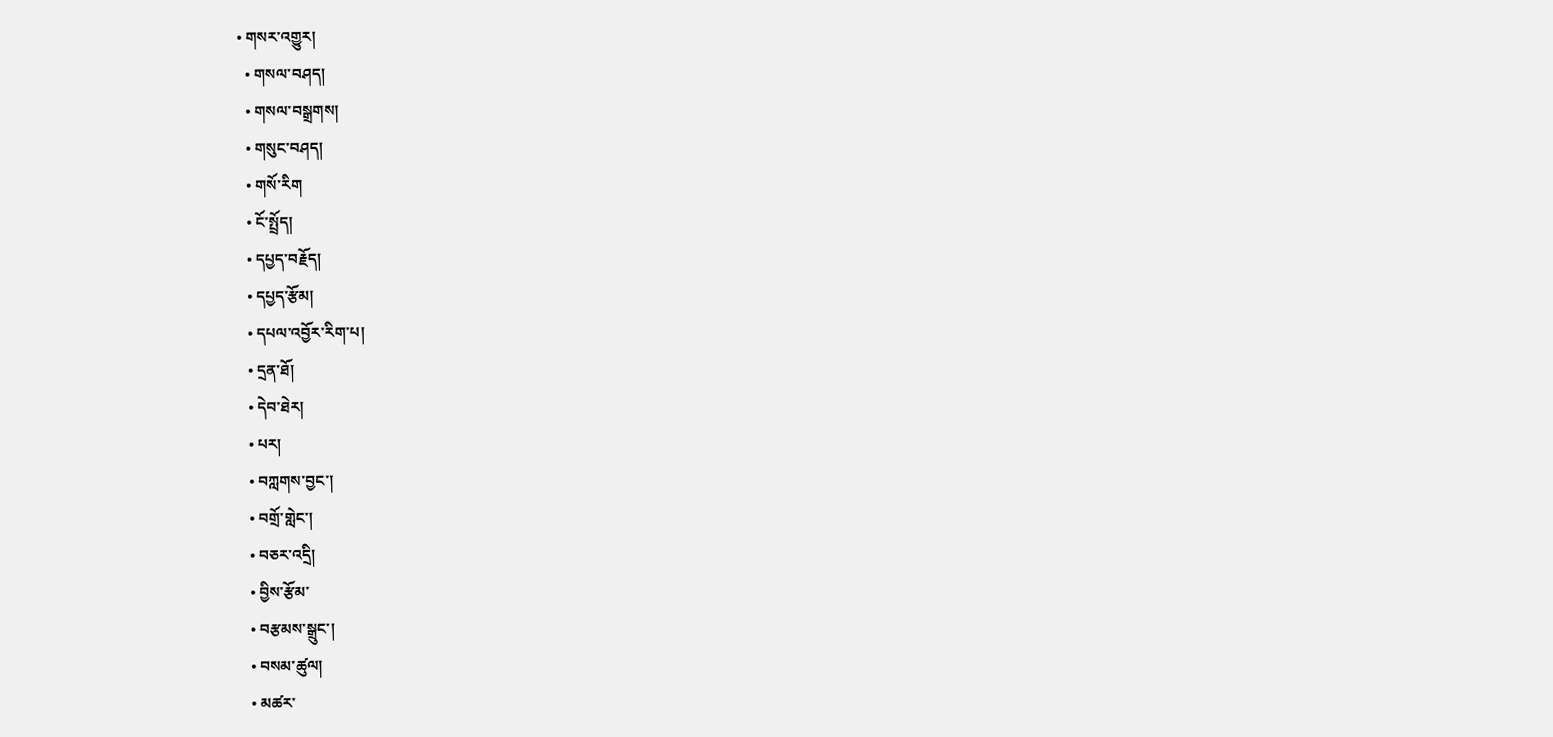• གསར་འགྱུར།
  • གསལ་བཤད།
  • གསལ་བསྒྲགས།
  • གསུང་བཤད།
  • གསོ་རིག
  • ངོ་སྤྲོད།
  • དཔྱད་བརྗོད།
  • དཔྱད་རྩོམ།
  • དཔལ་འབྱོར་རིག་པ།
  • དྲན་ཐོ།
  • དེབ་ཐེར།
  • པར།
  • བཀླགས་བྱང་།
  • བགྲོ་གླེང་།
  • བཅར་འདྲི།
  • བྱིས་རྩོམ་
  • བརྩམས་སྒྲུང་།
  • བསམ་ཚུལ།
  • མཚར་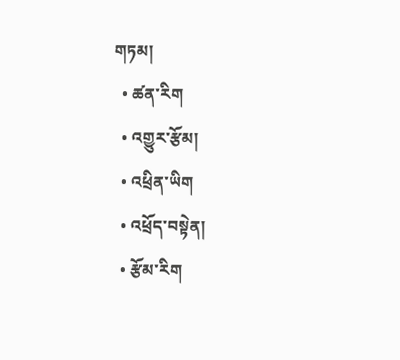གཏམ།
  • ཚན་རིག
  • འགྱུར་རྩོམ།
  • འཕྲིན་ཡིག
  • འཕྲོད་བསྟེན།
  • རྩོམ་རིག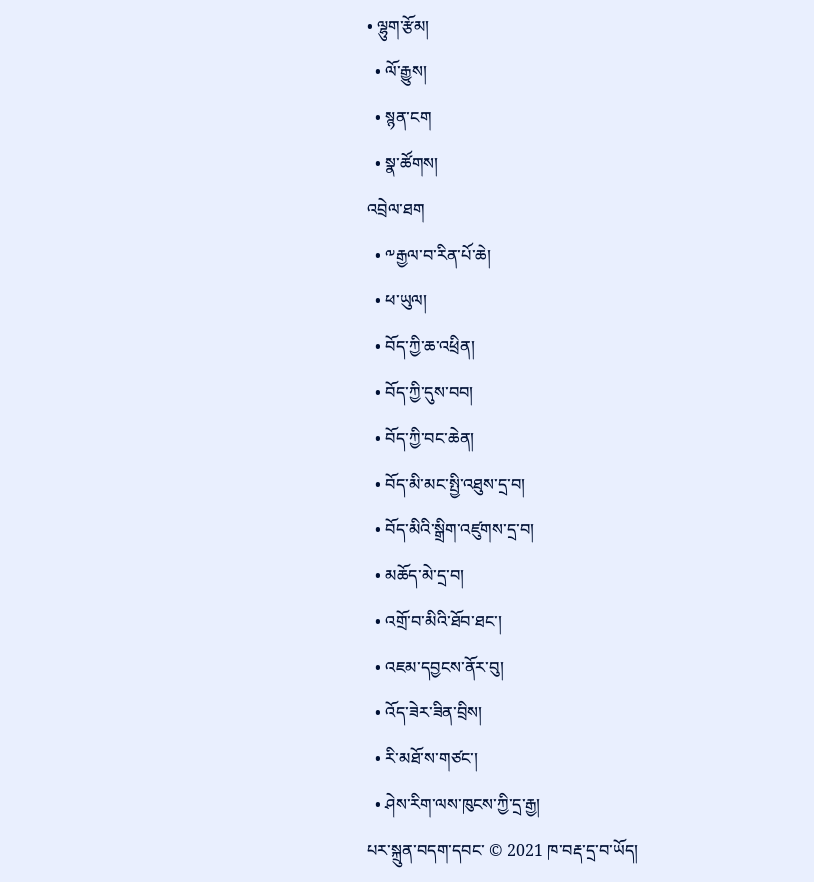• ལྷུག་རྩོམ།
  • ལོ་རྒྱུས།
  • སྙན་ངག
  • སྣ་ཚོགས།
འབྲེལ་ཐག
  • ༸རྒྱལ་བ་རིན་པོ་ཆེ།
  • ཕ་ཡུལ།
  • བོད་ཀྱི་ཆ་འཕྲིན།
  • བོད་ཀྱི་དུས་བབ།
  • བོད་ཀྱི་བང་ཆེན།
  • བོད་མི་མང་སྤྱི་འཐུས་དྲ་བ།
  • བོད་མིའི་སྒྲིག་འཛུགས་དྲ་བ།
  • མཆོད་མེ་དྲ་བ།
  • འགྲོ་བ་མིའི་ཐོབ་ཐང་།
  • འཇམ་དབྱངས་ནོར་བུ།
  • འོད་ཟེར་ཟིན་བྲིས།
  • རི་མཐོ་ས་གཙང་།
  • ཤེས་རིག་ལས་ཁུངས་ཀྱི་དྲ་རྒྱ།
པར་སྐྲུན་བདག་དབང་ © 2021 ཁ་བརྡ་དྲ་བ་ཡོད།